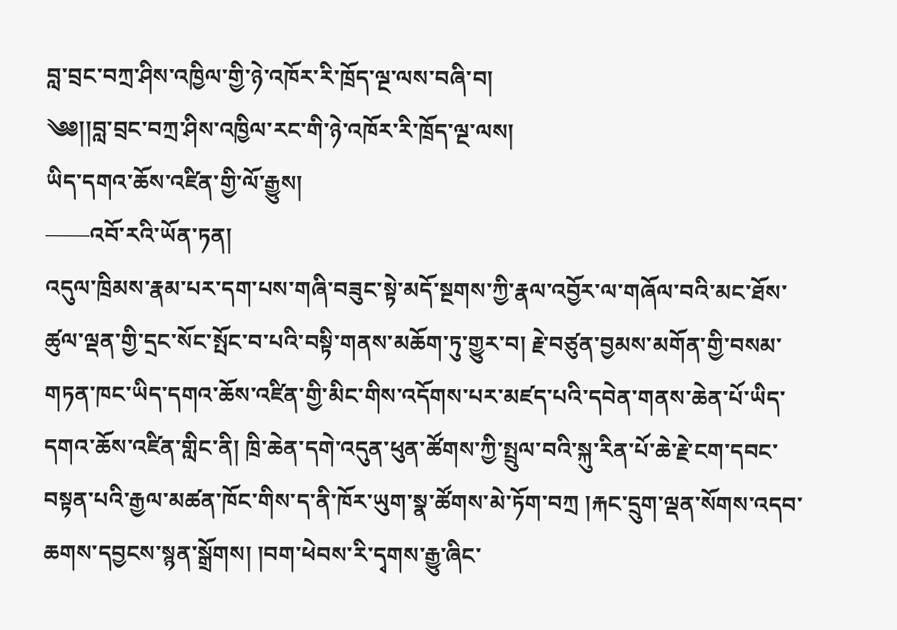བླ་བྲང་བཀྲ་ཤིས་འཁྱིལ་གྱི་ཉེ་འཁོར་རི་ཁྲོད་ལྔ་ལས་བཞི་བ།
༄༅།།བླ་བྲང་བཀྲ་ཤིས་འཁྱིལ་རང་གི་ཉེ་འཁོར་རི་ཁྲོད་ལྔ་ལས།
ཡིད་དགའ་ཆོས་འཛིན་གྱི་ལོ་རྒྱུས།
——འབོ་རའི་ཡོན་ཏན།
འདུལ་ཁྲིམས་རྣམ་པར་དག་པས་གཞི་བཟུང་སྟེ་མདོ་སྔགས་ཀྱི་རྣལ་འབྱོར་ལ་གཞོལ་བའི་མང་ཐོས་ཚུལ་ལྡན་གྱི་དྲང་སོང་སྤོང་བ་པའི་བསྟི་གནས་མཆོག་ཏུ་གྱུར་བ། རྗེ་བཙུན་བྱམས་མགོན་གྱི་བསམ་གཏན་ཁང་ཡིད་དགའ་ཆོས་འཛིན་གྱི་མིང་གིས་འདོགས་པར་མཛད་པའི་དབེན་གནས་ཆེན་པོ་ཡིད་དགའ་ཆོས་འཛིན་གླིང་ནི། ཁྲི་ཆེན་དགེ་འདུན་ཕུན་ཚོགས་ཀྱི་སྤྲུལ་བའི་སྐུ་རིན་པོ་ཆེ་རྗེ་ངག་དབང་བསྟན་པའི་རྒྱལ་མཚན་ཁོང་གིས་ད་ནི་ཁོར་ཡུག་སྣ་ཚོགས་མེ་ཏོག་བཀྲ །རྐང་དྲུག་ལྡན་སོགས་འདབ་ཆགས་དབྱངས་སྙན་སྒྲོགས། །བག་ཕེབས་རི་དྭགས་རྒྱུ་ཞིང་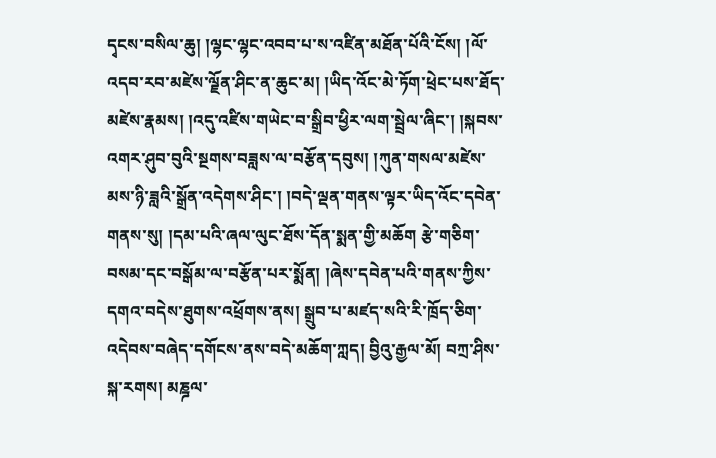དྭངས་བསིལ་ཆུ། །ལྷང་ལྷང་འབབ་པ་ས་འཛིན་མཐོན་པོའི་ངོས། །ལོ་འདབ་རབ་མཛེས་ལྗོན་ཤིང་ན་ཆུང་མ། །ཡིད་འོང་མེ་ཏོག་ཕྲེང་པས་ཐོད་མཛེས་རྣམས། །འདུ་འཛིས་གཡེང་བ་སྒྲིབ་ཕྱིར་ལག་སྦྲེལ་ཞིང་། །སྐབས་འགར་ཤུབ་བུའི་སྔགས་བཟླས་ལ་བརྩོན་དབུས། །ཀུན་གསལ་མཛེས་མས་ཉི་ཟླའི་སྒྲོན་འདེགས་ཤིང་། །བདེ་ལྡན་གནས་ལྟར་ཡིད་འོང་དབེན་གནས་སུ། །དམ་པའི་ཞལ་ལུང་ཐོས་དོན་སྨན་གྱི་མཆོག རྩེ་གཅིག་བསམ་དང་བསྒོམ་ལ་བརྩོན་པར་སྨོན། །ཞེས་དབེན་པའི་གནས་ཀྱིས་དགའ་བདེས་ཐུགས་འཕྲོགས་ནས། སྒྲུབ་པ་མཛད་སའི་རི་ཁྲོད་ཅིག་འདེབས་བཞེད་དགོངས་ནས་བདེ་མཆོག་ཀླད། བྱིའུ་རྒྱལ་མོ། བཀྲ་ཤིས་སྐ་རགས། མཎྜལ་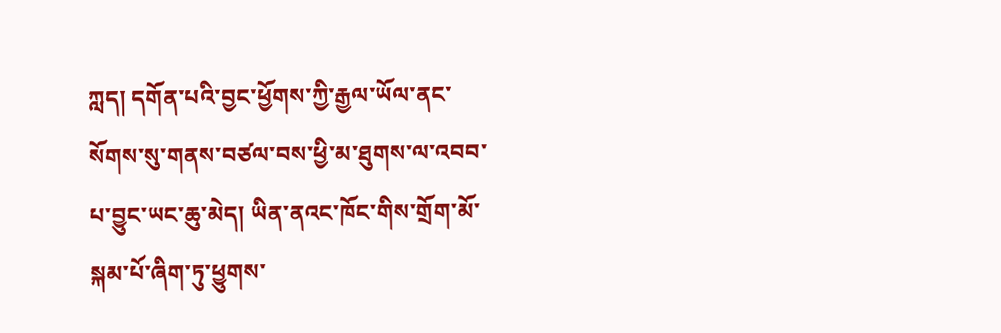ཀླད། དགོན་པའི་བྱང་ཕྱོགས་ཀྱི་རྒྱལ་ཡོལ་ནང་སོགས་སུ་གནས་བཙལ་བས་ཕྱི་མ་ཐུགས་ལ་འབབ་པ་བྱུང་ཡང་ཆུ་མེད། ཡིན་ནའང་ཁོང་གིས་གྲོག་མོ་སྐམ་པོ་ཞིག་ཏུ་ཕྱུགས་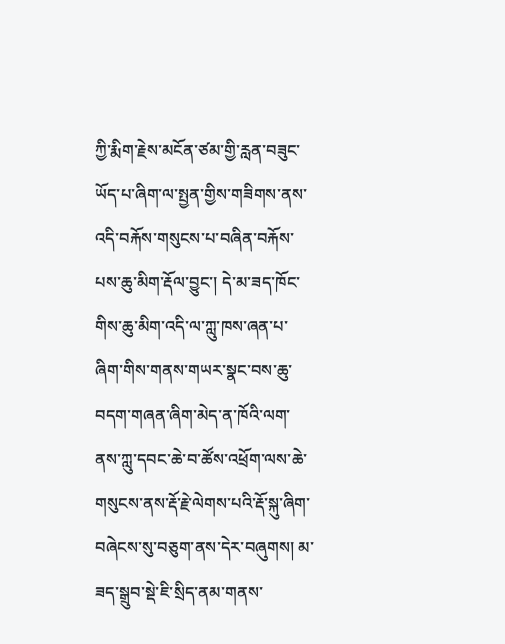ཀྱི་རྨིག་རྗེས་མངོན་ཙམ་གྱི་རླན་བཟུང་ཡོད་པ་ཞིག་ལ་སྤྱན་གྱིས་གཟིགས་ནས་འདི་བརྐོས་གསུངས་པ་བཞིན་བརྐོས་པས་ཆུ་མིག་རྡོལ་བྱུང་། དེ་མ་ཟད་ཁོང་གིས་ཆུ་མིག་འདི་ལ་ཀླུ་ཁས་ཞན་པ་ཞིག་གིས་གནས་གཡར་སྣང་བས་ཆུ་བདག་གཞན་ཞིག་མེད་ན་ཁོའི་ལག་ནས་ཀླུ་དབང་ཆེ་བ་ཚོས་འཕྲོག་ལས་ཆེ་གསུངས་ནས་རྡོ་རྗེ་ལེགས་པའི་རྡོ་སྐུ་ཞིག་བཞེངས་སུ་བཅུག་ནས་དེར་བཞུགས། མ་ཟད་སྒྲུབ་སྡེ་ཇི་སྲིད་ནམ་གནས་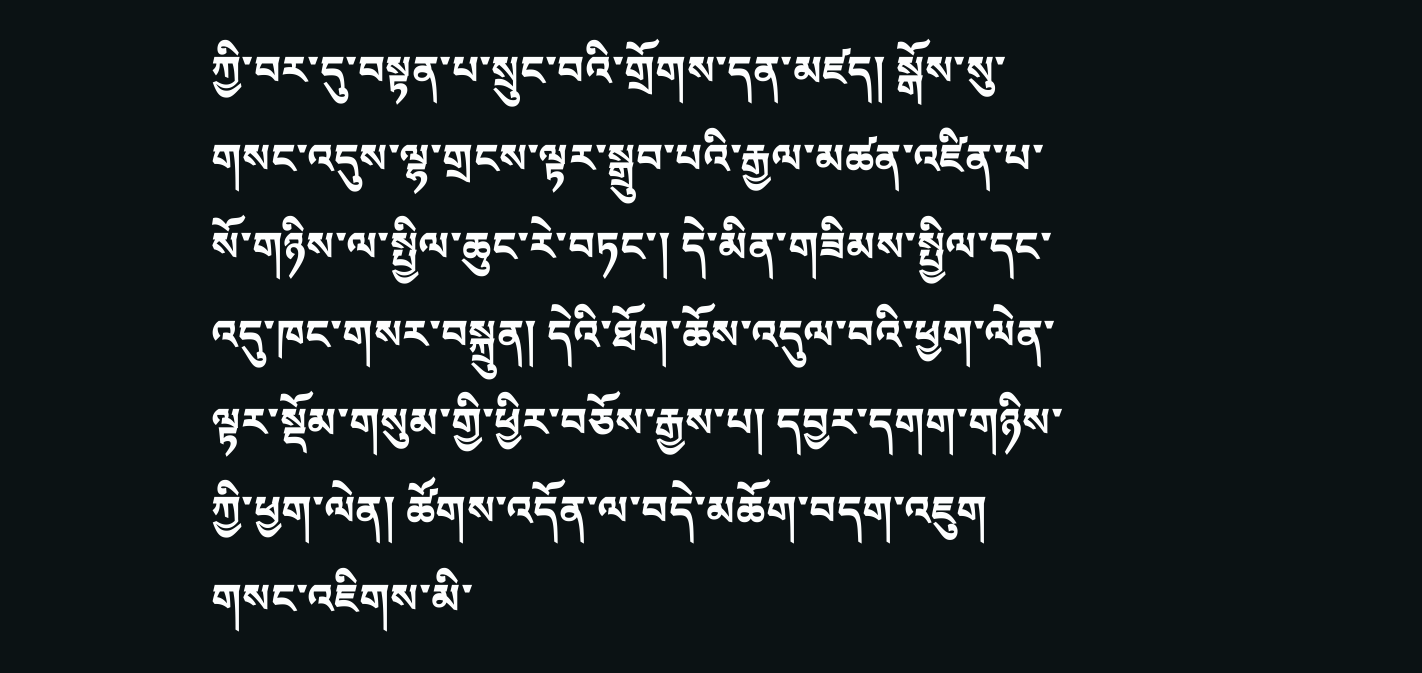ཀྱི་བར་དུ་བསྟན་པ་སྲུང་བའི་གྲོགས་དན་མཛད། སྒོས་སུ་གསང་འདུས་ལྷ་གྲངས་ལྟར་སྒྲུབ་པའི་རྒྱལ་མཚན་འཛིན་པ་སོ་གཉིས་ལ་སྤྱིལ་ཆུང་རེ་བཏང་། དེ་མིན་གཟིམས་སྤྱིལ་དང་འདུ་ཁང་གསར་བསྐྲུན། དེའི་ཐོག་ཆོས་འདུལ་བའི་ཕྱག་ལེན་ལྟར་སྡོམ་གསུམ་གྱི་ཕྱིར་བཅོས་རྒྱས་པ། དབྱར་དགག་གཉིས་ཀྱི་ཕྱག་ལེན། ཚོགས་འདོན་ལ་བདེ་མཆོག་བདག་འཇུག གསང་འཇིགས་མི་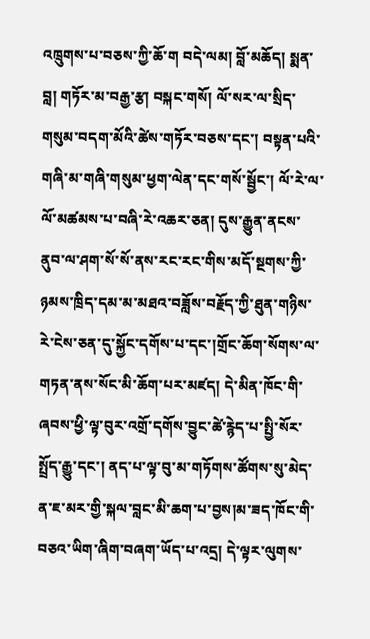འཁྲུགས་པ་བཅས་ཀྱི་ཆོ་ག བདེ་ལམ། བློ་མཆོད། སྨན་བླ། གཏོར་མ་བརྒྱ་རྩ། བསྐང་གསོ། ལོ་སར་ལ་སྲིད་གསུམ་བདག་མོའི་ཚེས་གཏོར་བཅས་དང་། བསྟན་པའི་གཞི་མ་གཞི་གསུམ་ཕྱག་ལེན་དང་གསོ་སྦྱོང་། ལོ་རེ་ལ་ལོ་མཚམས་པ་བཞི་རེ་འཆར་ཅན། དུས་རྒྱུན་ནངས་ནུབ་ལ་ཤག་སོ་སོ་ནས་རང་རང་གིས་མདོ་སྔགས་ཀྱི་ཉམས་ཁྲིད་དམ་མ་མཐའ་བཟློས་བརྗོད་ཀྱི་ཐུན་གཉིས་རེ་ངེས་ཅན་དུ་སྐྱོང་དགོས་པ་དང་།གྲོང་ཆོག་སོགས་ལ་གཏན་ནས་སོང་མི་ཆོག་པར་མཛད། དེ་མིན་ཁོང་གི་ཞབས་ཕྱི་ལྟ་བུར་འགྲོ་དགོས་བྱུང་ཚེ་རྙེད་པ་སྤྱི་སོར་སྤྲོད་རྒྱུ་དང་། ནད་པ་ལྟ་བུ་མ་གཏོགས་ཚོགས་སུ་མེད་ན་ཇ་མར་གྱི་སྐལ་བླང་མི་ཆག་པ་བྱས།མ་ཟད་ཁོང་གི་བཅའ་ཡིག་ཞིག་བཞག་ཡོད་པ་འདྲ། དེ་ལྟར་ལུགས་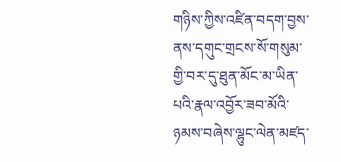གཉིས་ཀྱིས་འཛིན་བདག་བྱས་ནས་དགུང་གྲངས་སོ་གསུམ་གྱི་བར་དུ་ཐུན་མོང་མ་ཡིན་པའི་རྣལ་འབྱོར་ཟབ་མོའི་ཉམས་བཞེས་ལྷུང་ལེན་མཛད་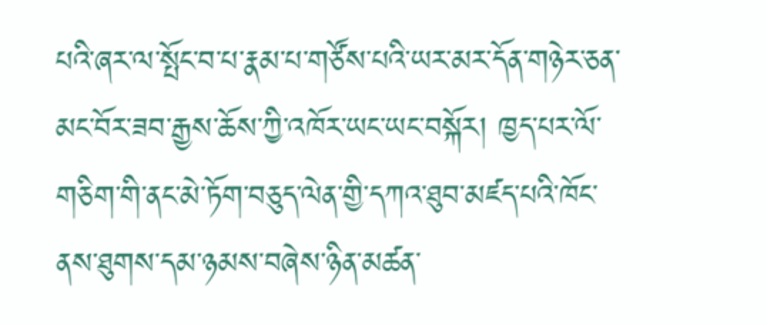པའི་ཞར་ལ་སྤོང་བ་པ་རྣམ་པ་གཙོས་པའི་ཡར་མར་དོན་གཉེར་ཅན་མང་བོར་ཟབ་རྒྱས་ཆོས་ཀྱི་འཁོར་ཡང་ཡང་བསྐོར། ཁྱད་པར་ལོ་གཅིག་གི་ནང་མེ་ཏོག་བཅུད་ལེན་གྱི་དཀའ་ཐུབ་མཛད་པའི་ཁོང་ནས་ཐུགས་དམ་ཉམས་བཞེས་ཉིན་མཚན་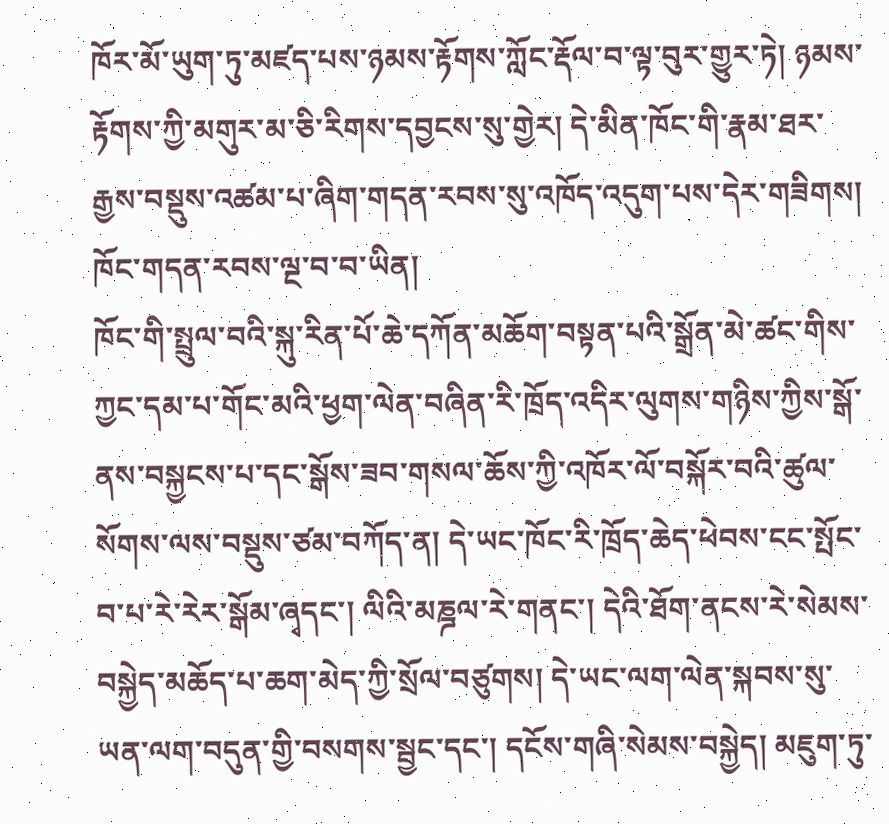ཁོར་མོ་ཡུག་ཏུ་མཛད་པས་ཉམས་རྟོགས་ཀློང་རྡོལ་བ་ལྟ་བུར་གྱུར་ཏེ། ཉམས་རྟོགས་ཀྱི་མགུར་མ་ཅི་རིགས་དབྱངས་སུ་གྱེར། དེ་མིན་ཁོང་གི་རྣམ་ཐར་རྒྱས་བསྡུས་འཚམ་པ་ཞིག་གདན་རབས་སུ་འཁོད་འདུག་པས་དེར་གཟིགས། ཁོང་གདན་རབས་ལྔ་བ་བ་ཡིན།
ཁོང་གི་སྤྲུལ་བའི་སྐུ་རིན་པོ་ཆེ་དཀོན་མཆོག་བསྟན་པའི་སྒྲོན་མེ་ཚང་གིས་ཀྱང་དམ་པ་གོང་མའི་ཕྱག་ལེན་བཞིན་རི་ཁྲོད་འདིར་ལུགས་གཉིས་ཀྱིས་སྒོ་ནས་བསྐྱངས་པ་དང་སྒོས་ཟབ་གསལ་ཆོས་ཀྱི་འཁོར་ལོ་བསྐོར་བའི་ཚུལ་སོགས་ལས་བསྡུས་ཙམ་བཀོད་ན། དེ་ཡང་ཁོང་རི་ཁྲོད་ཆེད་ཕེབས་ངང་སྤོང་བ་པ་རེ་རེར་སྒོམ་ཞྭདང་། ལིའི་མཎྜལ་རེ་གནང་། དེའི་ཐོག་ནངས་རེ་སེམས་བསྐྱེད་མཆོད་པ་ཆག་མེད་ཀྱི་སྲོལ་བཙུགས། དེ་ཡང་ལག་ལེན་སྐབས་སུ་ཡན་ལག་བདུན་གྱི་བསགས་སྦྱང་དང་། དངོས་གཞི་སེམས་བསྐྱེད། མཇུག་ཏུ་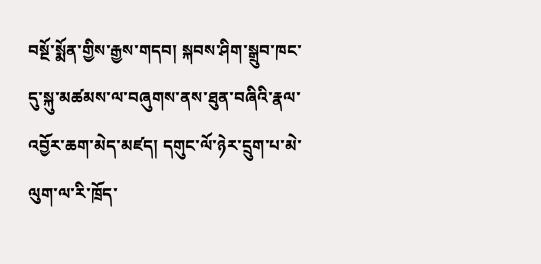བསྔོ་སྨོན་གྱིས་རྒྱས་གདབ། སྐབས་ཤིག་སྒྲུབ་ཁང་དུ་སྐུ་མཚམས་ལ་བཞུགས་ནས་ཐུན་བཞིའི་རྣལ་འབྱོར་ཆག་མེད་མཛད། དགུང་ལོ་ཉེར་དྲུག་པ་མེ་ལུག་ལ་རི་ཁྲོད་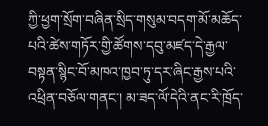ཀྱི་ཕྱག་སྲོག་བཞིན་སྲིད་གསུམ་བདག་མོ་མཆོད་པའི་ཚེས་གཏོར་གྱི་ཚོགས་དབུ་མཛད་དེ་རྒྱལ་བསྟན་སྙིང་བོ་མཁའ་ཁྱབ་ཏུ་དར་ཞིང་རྒྱས་པའི་འཕྲིན་བཅོལ་གནང་། མ་ཟད་ལོ་དེའི་ནང་རི་ཁྲོད་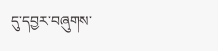དུ་དབྱར་བཞུགས་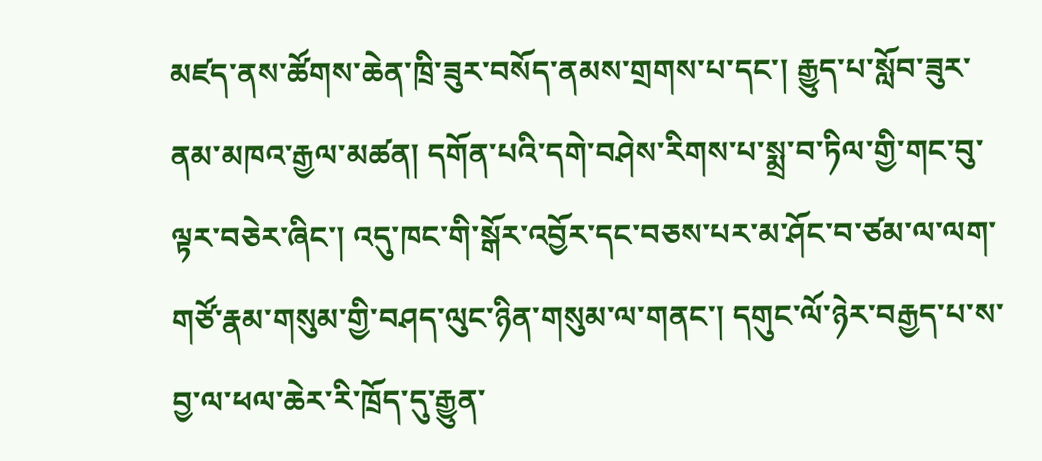མཛད་ནས་ཚོགས་ཆེན་ཁྲི་ཟུར་བསོད་ནམས་གྲགས་པ་དང་། རྒྱུད་པ་སློབ་ཟུར་ནམ་མཁའ་རྒྱལ་མཚན། དགོན་པའི་དགེ་བཤེས་རིགས་པ་སྨྲ་བ་ཏིལ་གྱི་གང་བུ་ལྟར་བཅེར་ཞིང་། འདུ་ཁང་གི་སྒོར་འབྱོར་དང་བཅས་པར་མ་ཤོང་བ་ཙམ་ལ་ལག་གཙོ་རྣམ་གསུམ་གྱི་བཤད་ལུང་ཉིན་གསུམ་ལ་གནང་། དགུང་ལོ་ཉེར་བརྒྱད་པ་ས་བྱ་ལ་ཕལ་ཆེར་རི་ཁྲོད་དུ་རྒྱུན་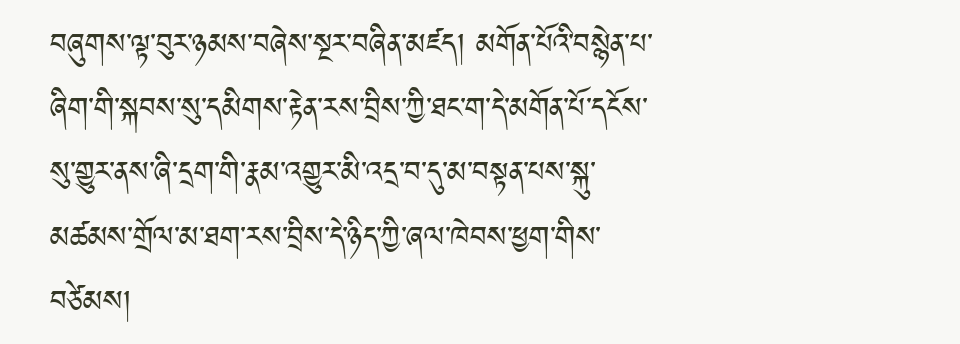བཞུགས་ལྟ་བུར་ཉམས་བཞེས་སྔར་བཞིན་མཛད། མགོན་པོའི་བསྙེན་པ་ཞིག་གི་སྐབས་སུ་དམིགས་རྟེན་རས་བྲིས་ཀྱི་ཐང་ག་དེ་མགོན་པོ་དངོས་སུ་གྱུར་ནས་ཞི་དྲག་གི་རྣམ་འགྱུར་མི་འདྲ་བ་དུ་མ་བསྟན་པས་སྐུ་མཚམས་གྲོལ་མ་ཐག་རས་བྲིས་དེ་ཉིད་ཀྱི་ཞལ་ཁེབས་ཕྱག་གིས་བཙེམས།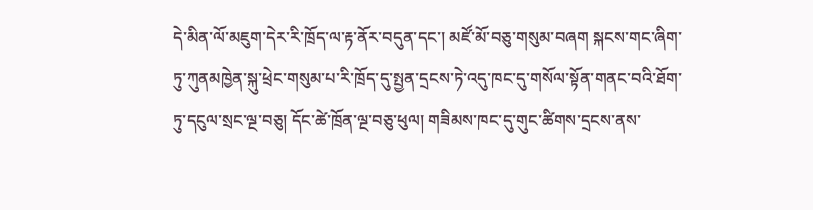དེ་མིན་ལོ་མཇུག་དེར་རི་ཁྲོད་ལ་རྟ་ནོར་བདུན་དང་། མཛོ་མོ་བཅུ་གསུམ་བཞག སྐངས་གང་ཞིག་ཏུ་ཀུནམཁྱེན་སྐུ་ཕྲེང་གསུམ་པ་རི་ཁྲོད་དུ་སྤྱན་དྲངས་ཏེ་འདུ་ཁང་དུ་གསོལ་སྟོན་གནང་བའི་ཐོག་ཏུ་དངུལ་སྲང་ལྔ་བཅུ། དོང་ཚེ་ཁྲོན་ལྔ་བཅུ་ཕུལ། གཟིམས་ཁང་དུ་གུང་ཚིགས་དྲངས་ནས་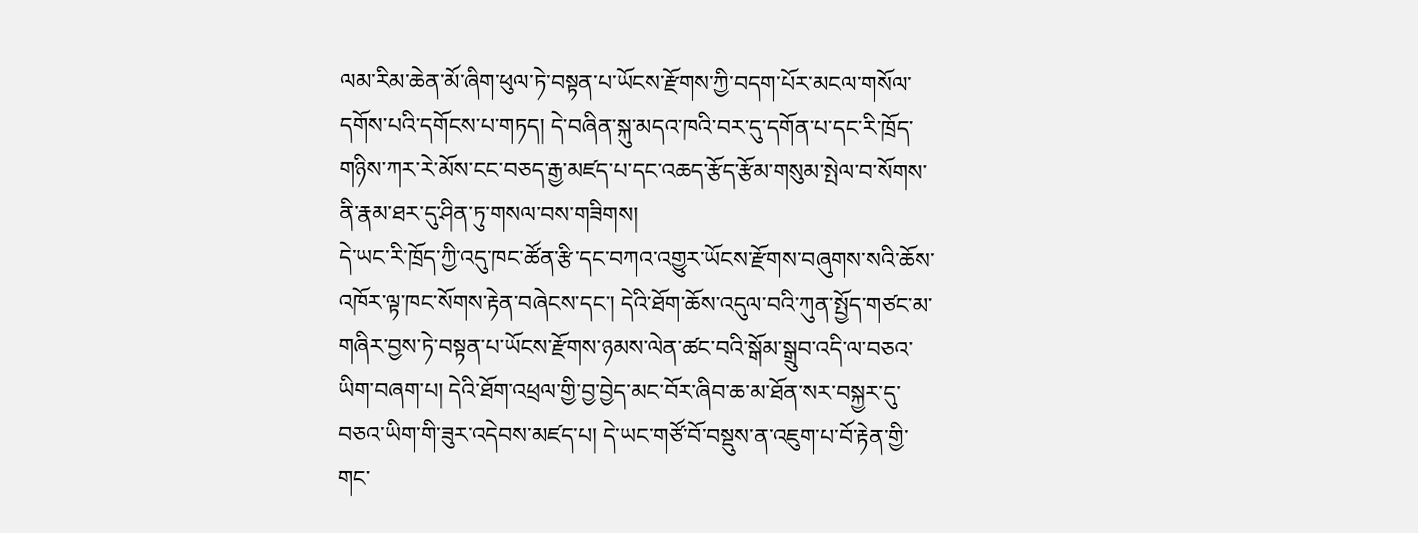ལམ་རིམ་ཆེན་མོ་ཞིག་ཕུལ་ཏེ་བསྟན་པ་ཡོངས་རྫོགས་ཀྱི་བདག་པོར་མངལ་གསོལ་དགོས་པའི་དགོངས་པ་གཏད། དེ་བཞིན་སྐུ་མདའ་ཁའི་བར་དུ་དགོན་པ་དང་རི་ཁྲོད་གཉིས་ཀར་རེ་མོས་ངང་བཅད་རྒྱ་མཛད་པ་དང་འཆད་རྩོད་རྩོམ་གསུམ་སྤེལ་བ་སོགས་ནི་རྣམ་ཐར་དུ་ཤིན་ཏུ་གསལ་བས་གཟིགས།
དེ་ཡང་རི་ཁྲོད་ཀྱི་འདུ་ཁང་ཚོན་རྩི་དང་བཀའ་འགྱུར་ཡོངས་རྫོགས་བཞུགས་སའི་ཆོས་འཁོར་ལྟ་ཁང་སོགས་རྟེན་བཞེངས་དང་། དེའི་ཐོག་ཆོས་འདུལ་བའི་ཀུན་སྤྱོད་གཙང་མ་གཞིར་བྱས་ཏེ་བསྟན་པ་ཡོངས་རྫོགས་ཉམས་ལེན་ཚང་བའི་སྒོམ་སྒྲུབ་འདི་ལ་བཅའ་ཡིག་བཞག་པ། དེའི་ཐོག་འཕྲལ་གྱི་བྱ་བྱེད་མང་བོར་ཞིབ་ཆ་མ་ཐོན་སར་བསྐྱར་དུ་བཅའ་ཡིག་གི་ཟུར་འདེབས་མཛད་པ། དེ་ཡང་གཙོ་བོ་བསྡུས་ན་འཇུག་པ་བོ་རྟེན་གྱི་གང་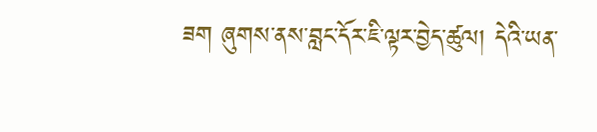ཟག ཞུགས་ནས་བླང་དོར་ཇི་ལྟར་བྱེད་ཚུལ། དེའི་ཡན་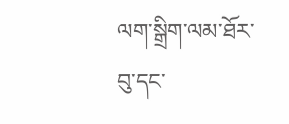ལག་སྒྲིག་ལམ་ཐོར་བུ་དང་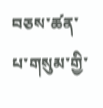བཅས་ཚན་པ་གསུམ་གྱི་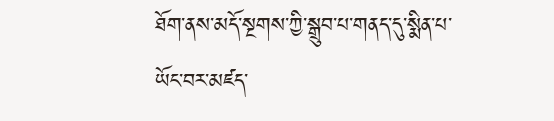ཐོག་ནས་མདོ་སྔགས་ཀྱི་སྒྲུབ་པ་གནད་དུ་སྨིན་པ་ཡོང་བར་མཛད་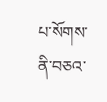པ་སོགས་ནི་བཅའ་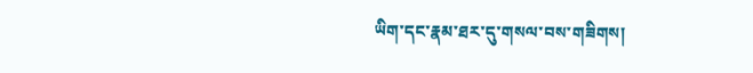ཡིག་དང་རྣམ་ཐར་དུ་གསལ་བས་གཟིགས།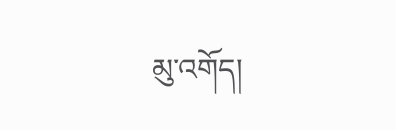མུ་འགོད།